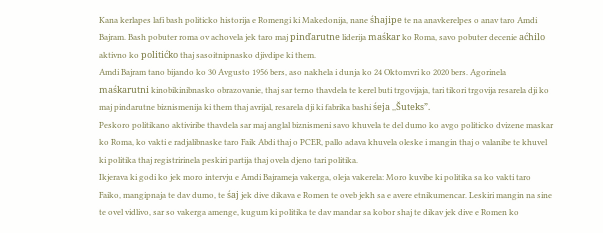Kana kerlapes lafi bash politicko historija e Romengi ki Makedonija, nane śhajipe te na anavkerelpes o anav taro Amdi Bajram. Bash pobuter roma ov achovela jek taro maj pinďarutne liderija maśkar ko Roma, savo pobuter decenie aćhilo aktivno ko politićko thaj sasoitnipnasko djivdipe ki them.
Amdi Bajram tano bijando ko 30 Avgusto 1956 bers, aso nakhela i dunja ko 24 Oktomvri ko 2020 bers. Agorinela maśkarutni kinobikinibnasko obrazovanie, thaj sar terno thavdela te kerel buti trgovijaja, tari tikori trgovija resarela dji ko maj pindarutne biznismenija ki them thaj avrijal, resarela dji ki fabrika bashi śeja ,,Šuteks”.
Peskoro politikano aktiviribe thavdela sar maj anglal biznismeni savo khuvela te del dumo ko avgo politicko dvizene maskar ko Roma, ko vakti e radjalibnaske taro Faik Abdi thaj o PCER, pallo adava khuvela oleske i mangin thaj o valanibe te khuvel ki politika thaj registririnela peskiri partija thaj ovela djeno tari politika.
Ikjerava ki godi ko jek moro intervju e Amdi Bajrameja vakerga, oleja vakerela: Moro kuvibe ki politika sa ko vakti taro Faiko, mangipnaja te dav dumo, te śaj jek dive dikava e Romen te oveb jekh sa e avere etnikumencar. Leskiri mangin na sine te ovel vidlivo, sar so vakerga amenge, kugum ki politika te dav mandar sa kobor shaj te dikav jek dive e Romen ko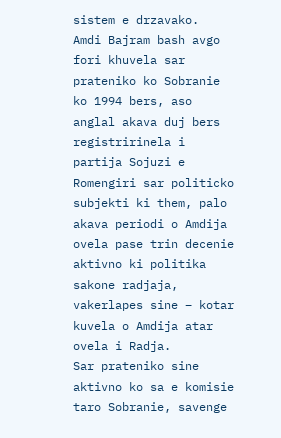sistem e drzavako.
Amdi Bajram bash avgo fori khuvela sar prateniko ko Sobranie ko 1994 bers, aso anglal akava duj bers registririnela i partija Sojuzi e Romengiri sar politicko subjekti ki them, palo akava periodi o Amdija ovela pase trin decenie aktivno ki politika sakone radjaja, vakerlapes sine – kotar kuvela o Amdija atar ovela i Radja.
Sar prateniko sine aktivno ko sa e komisie taro Sobranie, savenge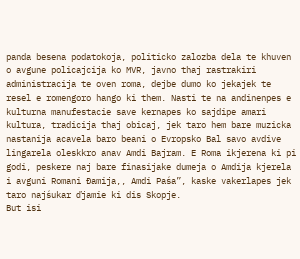panda besena podatokoja, politicko zalozba dela te khuven o avgune policajcija ko MVR, javno thaj rastrakiri administracija te oven roma, dejbe dumo ko jekajek te resel e romengoro hango ki them. Nasti te na andinenpes e kulturna manufestacie save kernapes ko sajdipe amari kultura, tradicija thaj obicaj, jek taro hem bare muzicka nastanija acavela baro beani o Evropsko Bal savo avdive lingarela oleskkro anav Amdi Bajram. E Roma ikjerena ki pi godi, peskere naj bare finasijake dumeja o Amdija kjerela i avguni Romani Ðamija,, Amdi Paśa”, kaske vakerlapes jek taro najśukar ďjamie ki dis Skopje.
But isi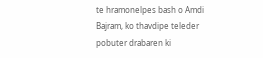te hramonelpes bash o Amdi Bajram, ko thavdipe teleder pobuter drabaren ki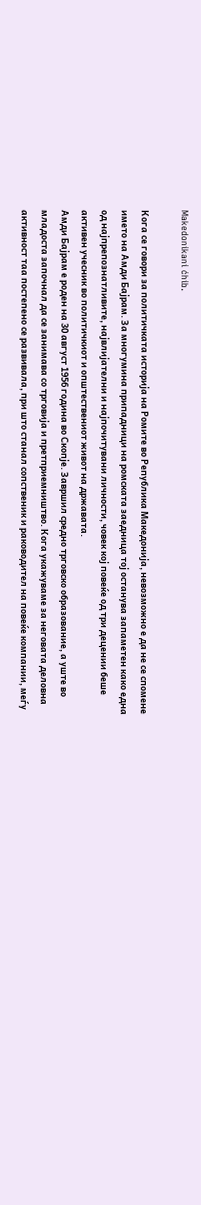Makedonikani ćhib.

Кога се говори за политичката историја на Ромите во Република Македонија, невозможно е да не се спомене името на Амди Бајрам. За многумина припадници на ромската заедница тој останува запаметен како една од најпрепознатливите, највлијателни и најпочитувани личности, човек кој повеќе од три децении беше активен учесник во политичкиот и општествениот живот на државата.
Амди Бајрам е роден на 30 август 1956 година во Скопје. Завршил средно трговско образование, а уште во младоста започнал да се занимава со трговија и претприемништво. Кога укажуваме за неговата деловна активност таа постепено се развивала, при што станал сопственик и раководител на повеќе компании, меѓу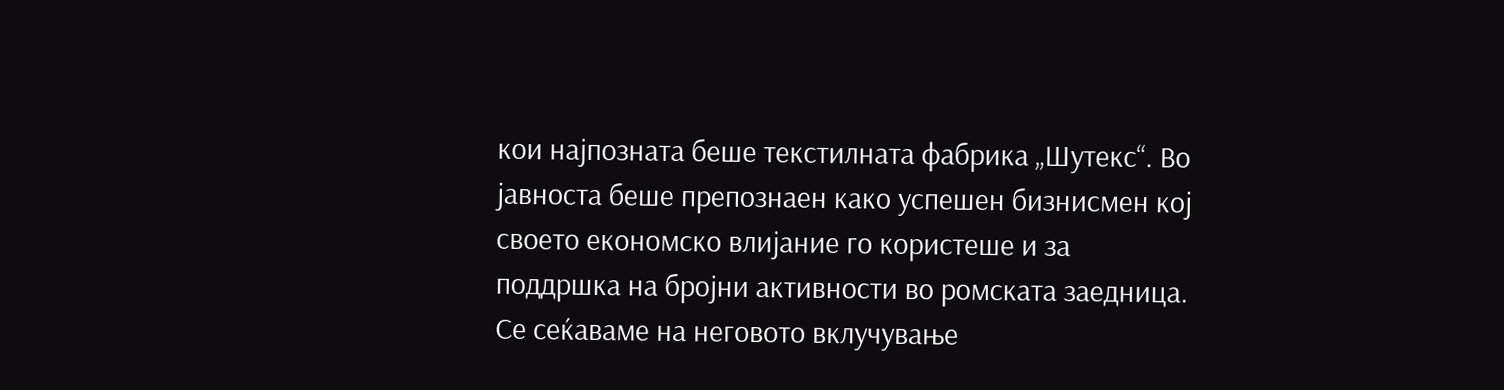кои најпозната беше текстилната фабрика „Шутекс“. Во јавноста беше препознаен како успешен бизнисмен кој своето економско влијание го користеше и за поддршка на бројни активности во ромската заедница.
Се сеќаваме на неговото вклучување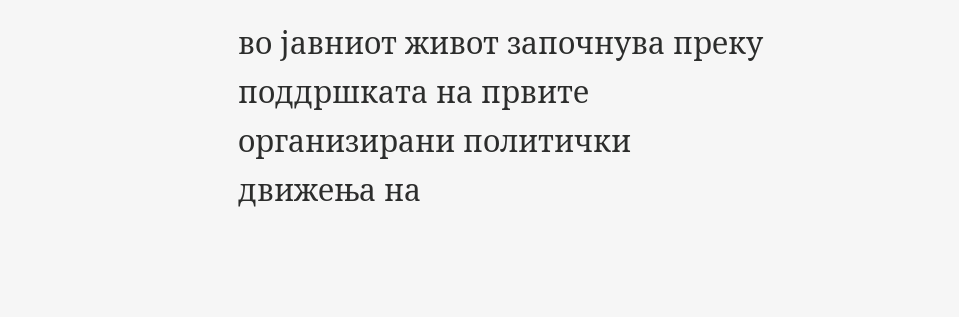во јавниот живот започнува преку поддршката на првите организирани политички движења на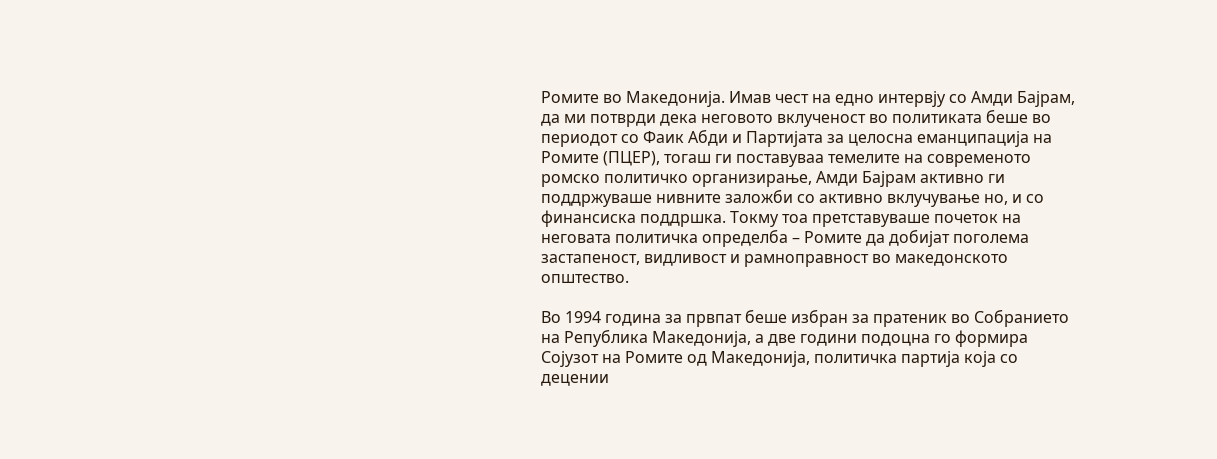Ромите во Македонија. Имав чест на едно интервју со Амди Бајрам, да ми потврди дека неговото вклученост во политиката беше во периодот со Фаик Абди и Партијата за целосна еманципација на Ромите (ПЦЕР), тогаш ги поставуваа темелите на современото ромско политичко организирање, Амди Бајрам активно ги поддржуваше нивните заложби со активно вклучување но, и со финансиска поддршка. Токму тоа претставуваше почеток на неговата политичка определба – Ромите да добијат поголема застапеност, видливост и рамноправност во македонското општество.

Во 1994 година за првпат беше избран за пратеник во Собранието на Република Македонија, а две години подоцна го формира Сојузот на Ромите од Македонија, политичка партија која со децении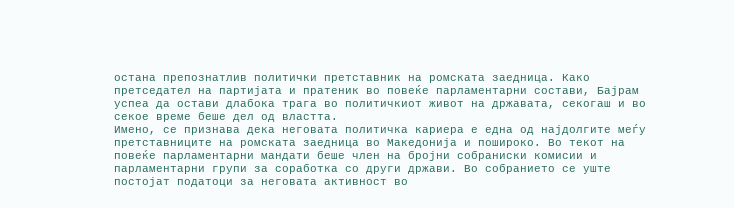остана препознатлив политички претставник на ромската заедница. Како претседател на партијата и пратеник во повеќе парламентарни состави, Бајрам успеа да остави длабока трага во политичкиот живот на државата, секогаш и во секое време беше дел од властта.
Имено, се признава дека неговата политичка кариера е една од најдолгите меѓу претставниците на ромската заедница во Македонија и пошироко. Во текот на повеќе парламентарни мандати беше член на бројни собраниски комисии и парламентарни групи за соработка со други држави. Во собранието се уште постојат податоци за неговата активност во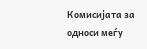Комисијата за односи меѓу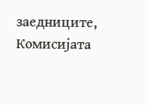заедниците, Комисијата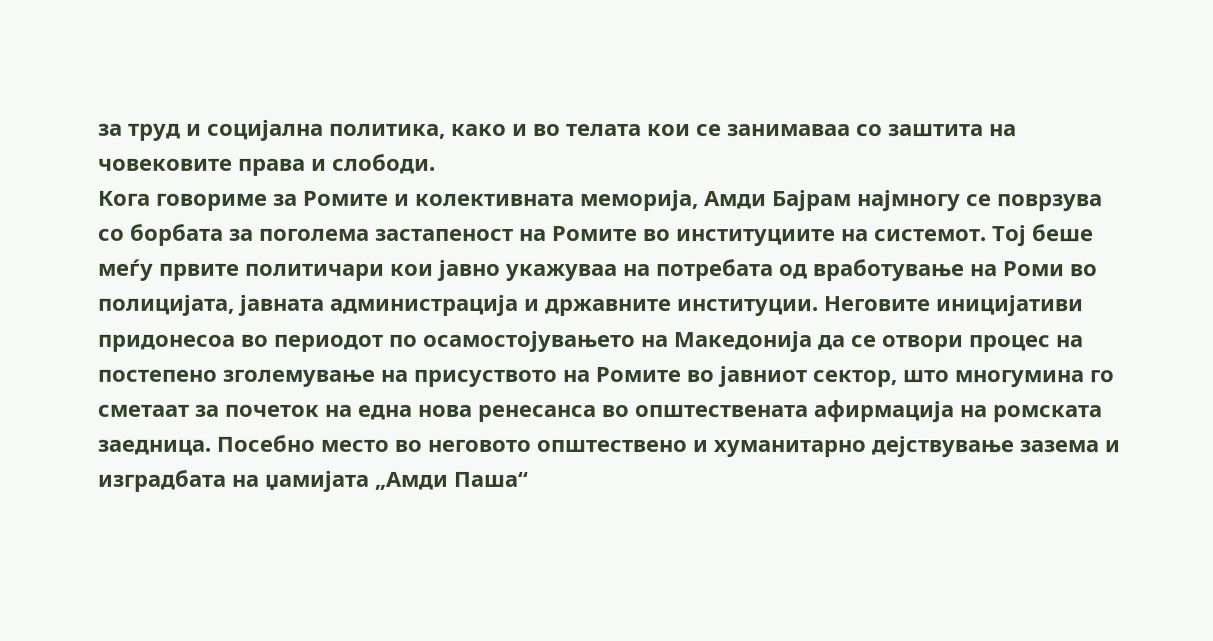за труд и социјална политика, како и во телата кои се занимаваа со заштита на човековите права и слободи.
Кога говориме за Ромите и колективната меморија, Амди Бајрам најмногу се поврзува со борбата за поголема застапеност на Ромите во институциите на системот. Тој беше меѓу првите политичари кои јавно укажуваа на потребата од вработување на Роми во полицијата, јавната администрација и државните институции. Неговите иницијативи придонесоа во периодот по осамостојувањето на Македонија да се отвори процес на постепено зголемување на присуството на Ромите во јавниот сектор, што многумина го сметаат за почеток на една нова ренесанса во општествената афирмација на ромската заедница. Посебно место во неговото општествено и хуманитарно дејствување зазема и изградбата на џамијата „Амди Паша“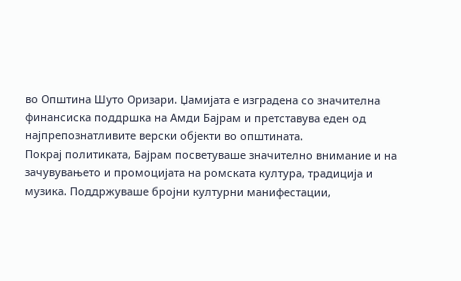во Општина Шуто Оризари. Џамијата е изградена со значителна финансиска поддршка на Амди Бајрам и претставува еден од најпрепознатливите верски објекти во општината.
Покрај политиката, Бајрам посветуваше значително внимание и на зачувувањето и промоцијата на ромската култура, традиција и музика. Поддржуваше бројни културни манифестации,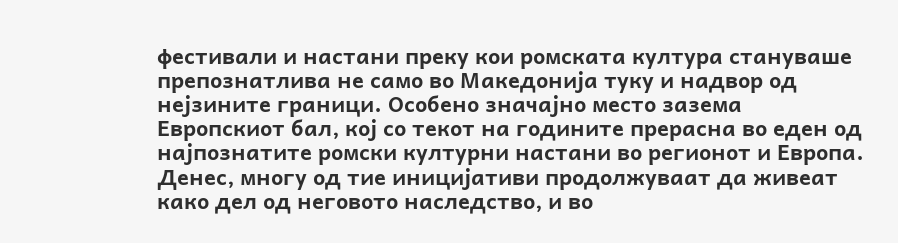фестивали и настани преку кои ромската култура стануваше препознатлива не само во Македонија туку и надвор од нејзините граници. Особено значајно место зазема Европскиот бал, кој со текот на годините прерасна во еден од најпознатите ромски културни настани во регионот и Европа. Денес, многу од тие иницијативи продолжуваат да живеат како дел од неговото наследство, и во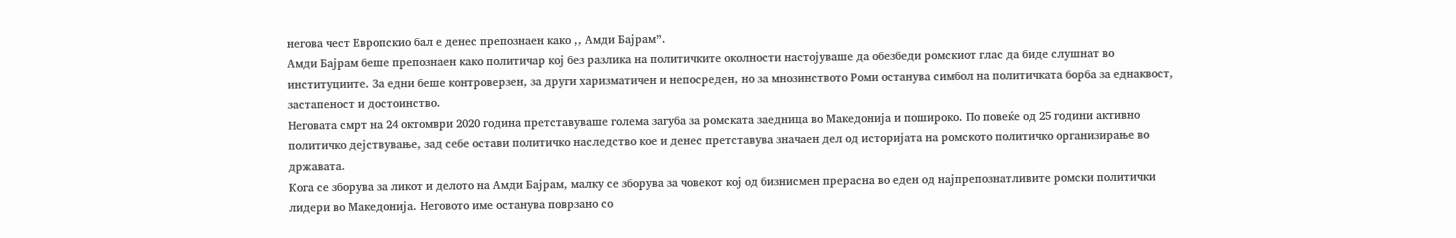негова чест Европскио бал е денес препознаен како ,, Амди Бајрам”.
Амди Бајрам беше препознаен како политичар кој без разлика на политичките околности настојуваше да обезбеди ромскиот глас да биде слушнат во институциите. За едни беше контроверзен, за други харизматичен и непосреден, но за мнозинството Роми останува симбол на политичката борба за еднаквост, застапеност и достоинство.
Неговата смрт на 24 октомври 2020 година претставуваше голема загуба за ромската заедница во Македонија и пошироко. По повеќе од 25 години активно политичко дејствување, зад себе остави политичко наследство кое и денес претставува значаен дел од историјата на ромското политичко организирање во државата.
Кога се зборува за ликот и делото на Амди Бајрам, малку се зборува за човекот кој од бизнисмен прерасна во еден од најпрепознатливите ромски политички лидери во Македонија. Неговото име останува поврзано со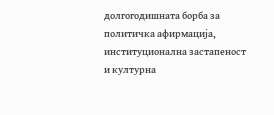долгогодишната борба за политичка афирмација, институционална застапеност и културна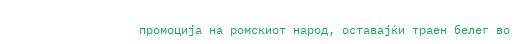промоција на ромскиот народ, оставајќи траен белег во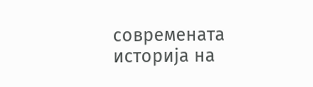современата историја на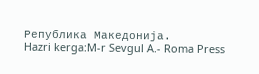Република Македонија.
Hazri kerga:M-r Sevgul A.- Roma Press